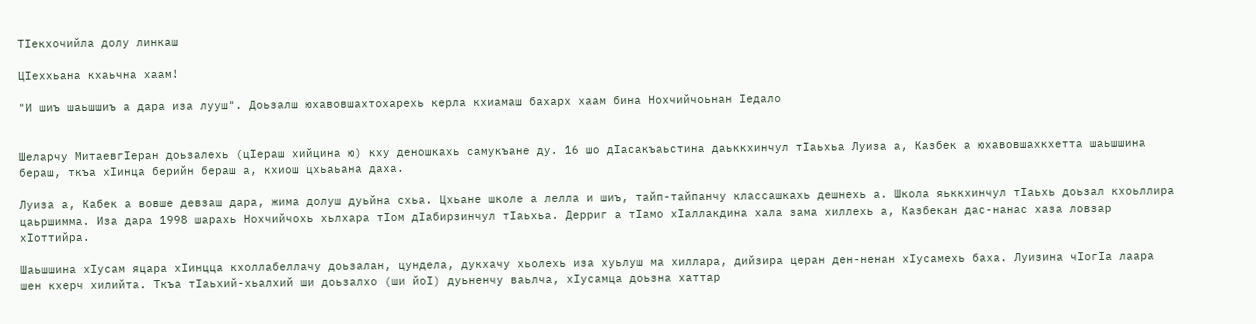ТIекхочийла долу линкаш

ЦIеххьана кхаьчна хаам!

"И шиъ шаьшшиъ а дара иза лууш". Доьзалш юхавовшахтохарехь керла кхиамаш бахарх хаам бина Нохчийчоьнан Iедало


Шеларчу МитаевгIеран доьзалехь (цIераш хийцина ю) кху деношкахь самукъане ду. 16 шо дIасакъаьстина даьккхинчул тIаьхьа Луиза а, Казбек а юхавовшахкхетта шаьшшина бераш, ткъа хIинца берийн бераш а, кхиош цхьаьана даха.

Луиза а, Кабек а вовше девзаш дара, жима долуш дуьйна схьа. Цхьане школе а лелла и шиъ, тайп-тайпанчу классашкахь дешнехь а. Школа яьккхинчул тIаьхь доьзал кхоьллира цаьршимма. Иза дара 1998 шарахь Нохчийчохь хьлхара тIом дIабирзинчул тIаьхьа. Дерриг а тIамо хIаллакдина хала зама хиллехь а, Казбекан дас-нанас хаза ловзар хIоттийра.

Шаьшшина хIусам яцара хIинцца кхоллабеллачу доьзалан, цундела, дукхачу хьолехь иза хуьлуш ма хиллара, дийзира церан ден-ненан хIусамехь баха. Луизина чIогIа лаара шен кхерч хилийта. Ткъа тIаьхий-хьалхий ши доьзалхо (ши йоI) дуьненчу ваьлча, хIусамца доьзна хаттар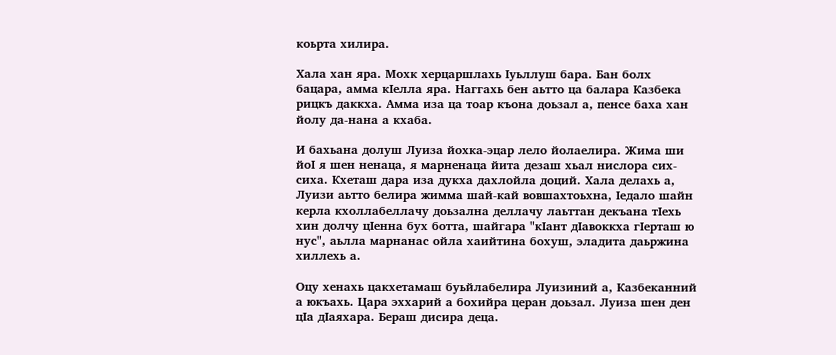коьрта хилира.

Хала хан яра. Мохк херцаршлахь Iуьллуш бара. Бан болх бацара, амма кIелла яра. Наггахь бен аьтто ца балара Казбека рицкъ даккха. Амма иза ца тоар къона доьзал а, пенсе баха хан йолу да-нана а кхаба.

И бахьана долуш Луиза йохка-эцар лело йолаелира. Жима ши йоI я шен ненаца, я марненаца йита дезаш хьал нислора сих-сиха. Кхеташ дара иза дукха дахлойла доций. Хала делахь а, Луизи аьтто белира жимма шай-кай вовшахтоьхна, Iедало шайн керла кхоллабеллачу доьзална деллачу лаьттан декъана тIехь хин долчу цIенна бух ботта, шайгара "кIант дIавоккха гIерташ ю нус", аьлла марнанас ойла хаийтина бохуш, эладита даьржина хиллехь а.

Оцу хенахь цакхетамаш буьйлабелира Луизиний а, Казбеканний а юкъахь. Цара эххарий а бохийра церан доьзал. Луиза шен ден цIа дIаяхара. Бераш дисира деца.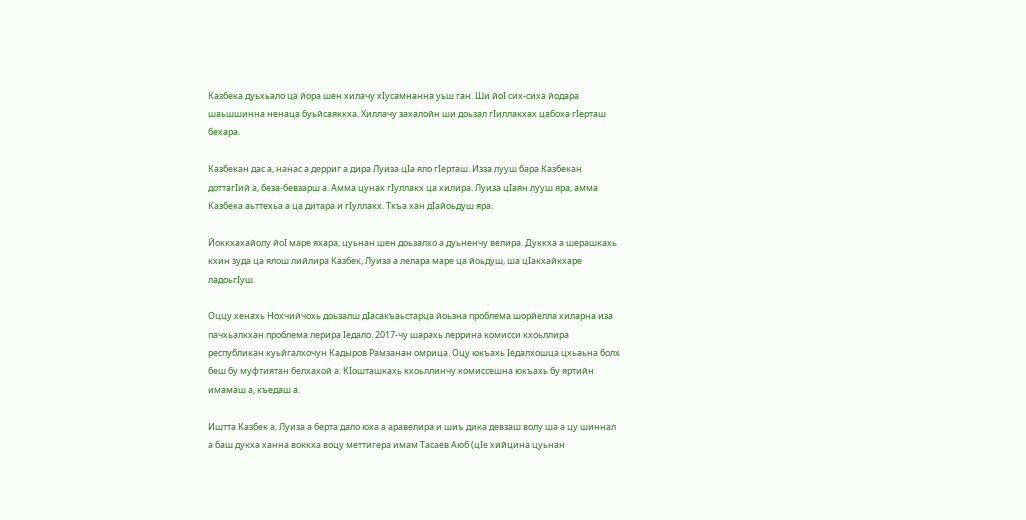Казбека дуьхьало ца йора шен хилачу хIусамнанна уьш ган. Ши йоI сих-сиха йодара шаьшшинна ненаца буьйсаяккха. Хиллачу захалойн ши доьзал гIиллакхах цабоха гIерташ бехара.

Казбекан дас а, нанас а дерриг а дира Луиза цIа яло гIерташ. Изза лууш бара Казбекан доттагIий а, беза-бевзарш а. Амма цунах гIуллакх ца хилира. Луиза цIаян лууш яра, амма Казбека аьттехьа а ца дитара и гIуллакх. Ткъа хан дIайоьдуш яра.

Йоккхахайолу йоI маре яхара, цуьнан шен доьзалхо а дуьненчу велира. Дуккха а шерашкахь кхин зуда ца ялош лийлира Казбек, Луиза а лелара маре ца йоьдуш, ша цIакхайкхаре ладоьгIуш.

Оццу хенахь Нохчийчохь доьзалш дIасакъаьстарца йоьзна проблема шорйелла хиларна иза пачхьалкхан проблема лерира Iедало. 2017-чу шарахь леррина комисси кхоьллира республикан куьйгалхочун Кадыров Рамзанан омрица. Оцу юкъахь Iедалхошца цхьаьна болх беш бу муфтиятан белхахой а. КIошташкахь кхоьллинчу комиссешна юкъахь бу яртийн имамаш а, къедаш а.

Иштта Казбек а, Луиза а берта дало юха а аравелира и шиъ дика девзаш волу ша а цу шиннал а баш дукха ханна воккха воцу меттигера имам Тасаев Аюб (цIе хийцина цуьнан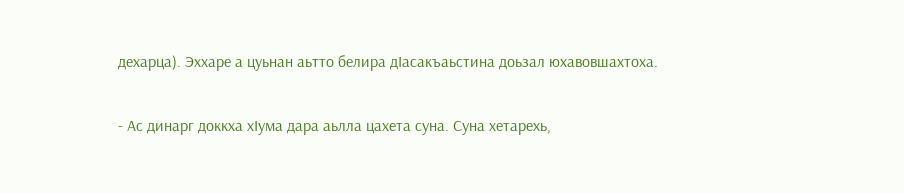дехарца). Эххаре а цуьнан аьтто белира дIасакъаьстина доьзал юхавовшахтоха.

- Ас динарг доккха хIума дара аьлла цахета суна. Суна хетарехь,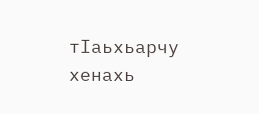тIаьхьарчу хенахь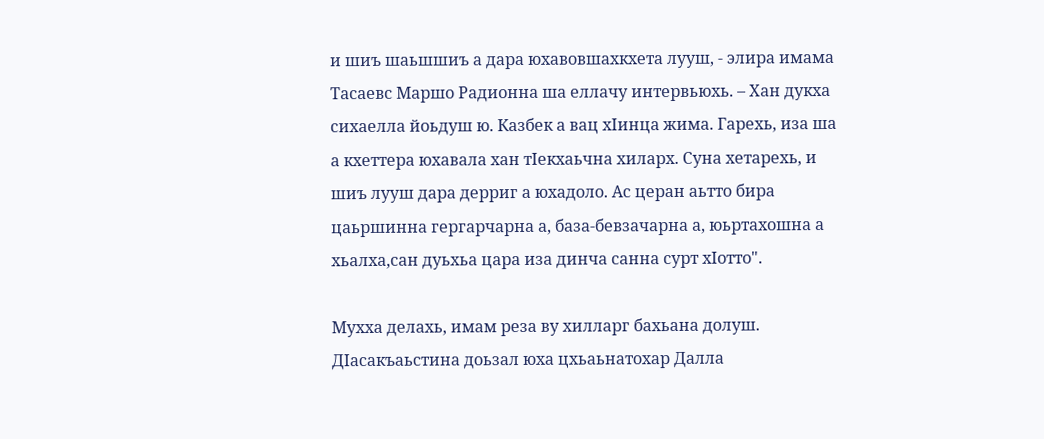и шиъ шаьшшиъ а дара юхавовшахкхета лууш, - элира имама Тасаевс Маршо Радионна ша еллачу интервьюхь. – Хан дукха сихаелла йоьдуш ю. Казбек а вац хIинца жима. Гарехь, иза ша а кхеттера юхавала хан тIекхаьчна хиларх. Суна хетарехь, и шиъ лууш дара дерриг а юхадоло. Ас церан аьтто бира цаьршинна гергарчарна а, база-бевзачарна а, юьртахошна а хьалха,сан дуьхьа цара иза динча санна сурт хIотто".

Мухха делахь, имам реза ву хилларг бахьана долуш. ДIасакъаьстина доьзал юха цхьаьнатохар Далла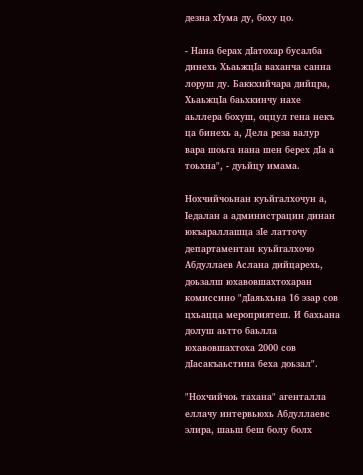дезна хIума ду, боху цо.

- Нана берах дIатохар бусалба динехь ХьаьжцIа ваханча санна лоруш ду. Баккхийчара дийцра, ХьаьжцIа баьхкинчу нахе аьллера бохуш, оццул гена некъ ца бинехь а, Дела реза валур вара шоьга нана шен берех дIа а тоьхна", - дуьйцу имама.

Нохчийчоьнан куьйгалхочун а, Iедалан а администрацин динан юкъараллашца зIе латточу департаментан куьйгалхочо Абдуллаев Аслана дийцарехь, доьзалш юхавовшахтохаран комиссино "дIаяьхьна 16 эзар сов цхьацца мероприятеш. И бахьана долуш аьтто баьлла юхавовшахтоха 2000 сов дIасакъаьстина беха доьзал".

"Нохчийчоь тахана" агенталла еллачу интервьюхь Абдуллаевс элира, шаьш беш болу болх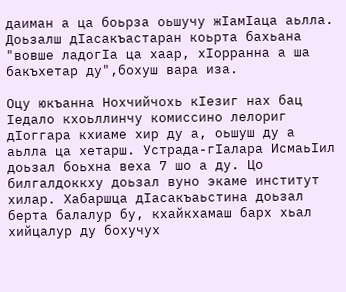даиман а ца боьрза оьшучу жIамIаца аьлла. Доьзалш дIасакъастаран коьрта бахьана "вовше ладогIа ца хаар, хIорранна а ша бакъхетар ду",бохуш вара иза.

Оцу юкъанна Нохчийчохь кIезиг нах бац Iедало кхоьллинчу комиссино лелориг дIоггара кхиаме хир ду а, оьшуш ду а аьлла ца хетарш. Устрада-гIалара ИсмаьIил доьзал боьхна веха 7 шо а ду. Цо билгалдоккху доьзал вуно экаме институт хилар. Хабаршца дIасакъаьстина доьзал берта балалур бу, кхайкхамаш барх хьал хийцалур ду бохучух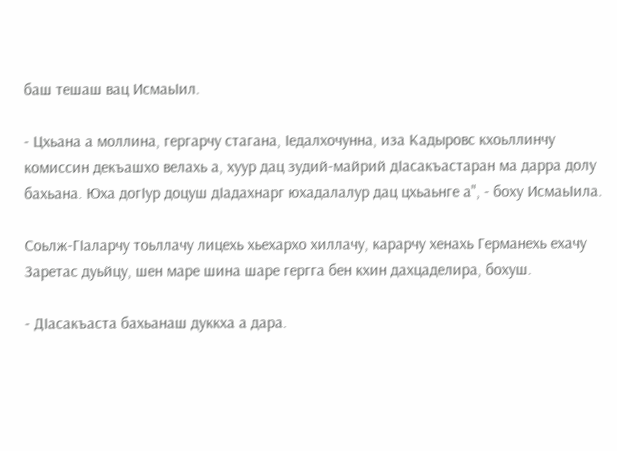баш тешаш вац ИсмаьIил.

- Цхьана а моллина, гергарчу стагана, Iедалхочунна, иза Кадыровс кхоьллинчу комиссин декъашхо велахь а, хуур дац зудий-майрий дIасакъастаран ма дарра долу бахьана. Юха догIур доцуш дIадахнарг юхадалалур дац цхьаьнге а", - боху ИсмаьIила.

Соьлж-ГIаларчу тоьллачу лицехь хьехархо хиллачу, карарчу хенахь Германехь ехачу Заретас дуьйцу, шен маре шина шаре гергга бен кхин дахцаделира, бохуш.

- ДIасакъаста бахьанаш дуккха а дара.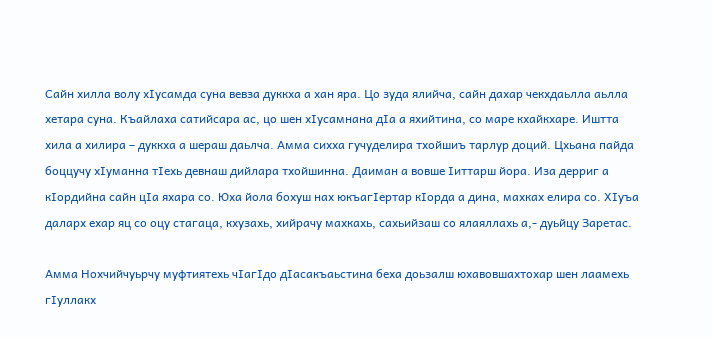Сайн хилла волу хIусамда суна вевза дуккха а хан яра. Цо зуда ялийча, сайн дахар чекхдаьлла аьлла хетара суна. Къайлаха сатийсара ас, цо шен хIусамнана дIа а яхийтина, со маре кхайкхаре. Иштта хила а хилира – дуккха а шераш даьлча. Амма сихха гучуделира тхойшиъ тарлур доций. Цхьана пайда боццучу хIуманна тIехь девнаш дийлара тхойшинна. Даиман а вовше Iиттарш йора. Иза дерриг а кIордийна сайн цIа яхара со. Юха йола бохуш нах юкъагIертар кIорда а дина, махках елира со. ХIуъа даларх ехар яц со оцу стагаца, кхузахь, хийрачу махкахь, сахьийзаш со ялаяллахь а,- дуьйцу Заретас.

Амма Нохчийчуьрчу муфтиятехь чIагIдо дIасакъаьстина беха доьзалш юхавовшахтохар шен лаамехь гIуллакх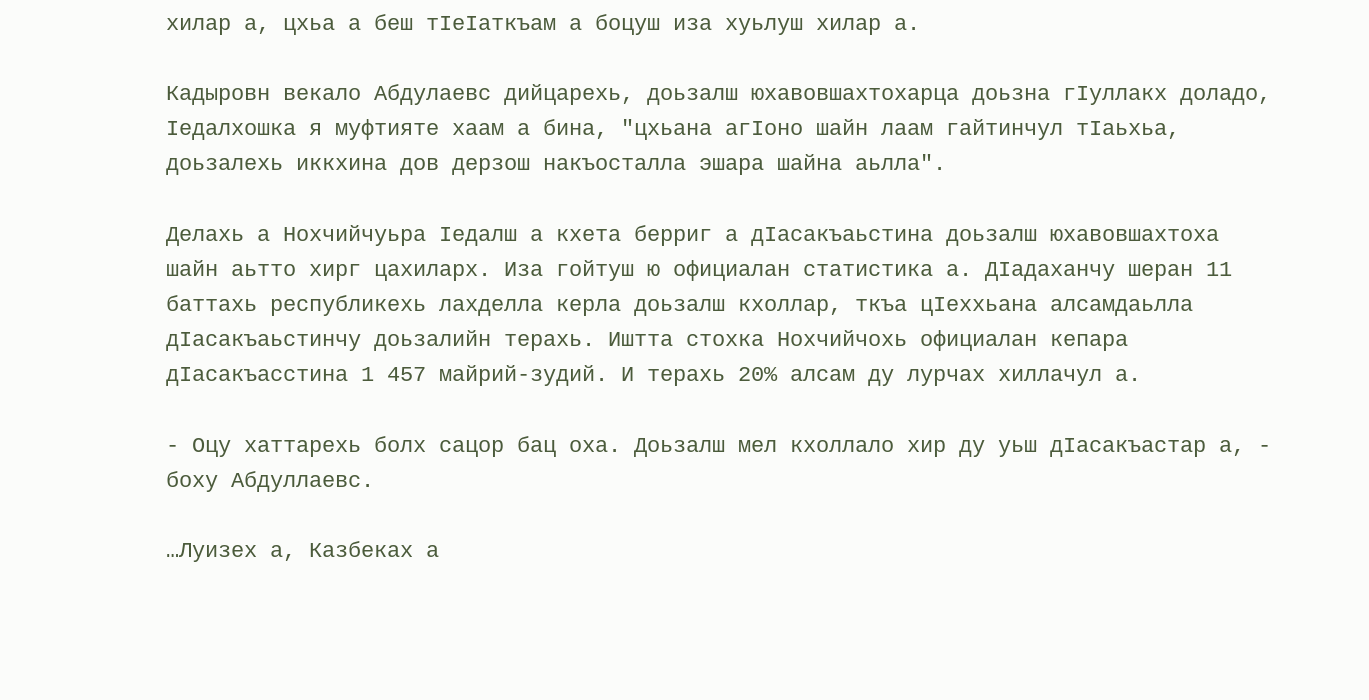хилар а, цхьа а беш тIеIаткъам а боцуш иза хуьлуш хилар а.

Кадыровн векало Абдулаевс дийцарехь, доьзалш юхавовшахтохарца доьзна гIуллакх доладо, Iедалхошка я муфтияте хаам а бина, "цхьана агIоно шайн лаам гайтинчул тIаьхьа, доьзалехь иккхина дов дерзош накъосталла эшара шайна аьлла".

Делахь а Нохчийчуьра Iедалш а кхета берриг а дIасакъаьстина доьзалш юхавовшахтоха шайн аьтто хирг цахиларх. Иза гойтуш ю официалан статистика а. ДIадаханчу шеран 11 баттахь республикехь лахделла керла доьзалш кхоллар, ткъа цIеххьана алсамдаьлла дIасакъаьстинчу доьзалийн терахь. Иштта стохка Нохчийчохь официалан кепара дIасакъасстина 1 457 майрий-зудий. И терахь 20% алсам ду лурчах хиллачул а.

- Оцу хаттарехь болх сацор бац оха. Доьзалш мел кхоллало хир ду уьш дIасакъастар а, - боху Абдуллаевс.

…Луизех а, Казбеках а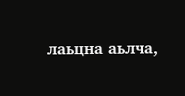лаьцна аьлча,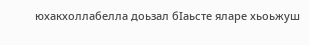юхакхоллабелла доьзал бIаьсте яларе хьоьжуш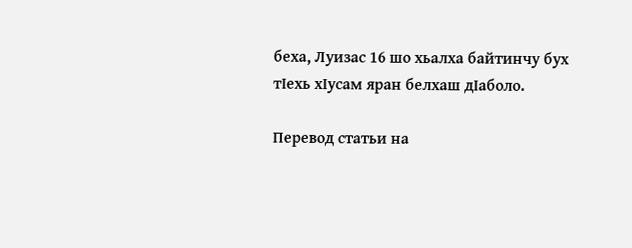беха, Луизас 16 шо хьалха байтинчу бух тIехь хIусам яран белхаш дIаболо.

Перевод статьи на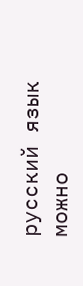русский язык можно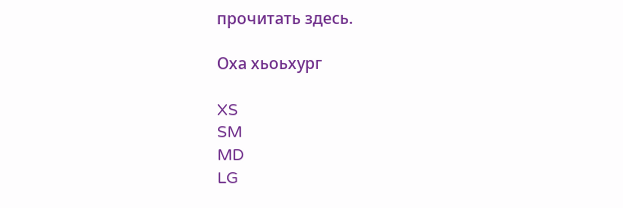прочитать здесь.

Оха хьоьхург

XS
SM
MD
LG